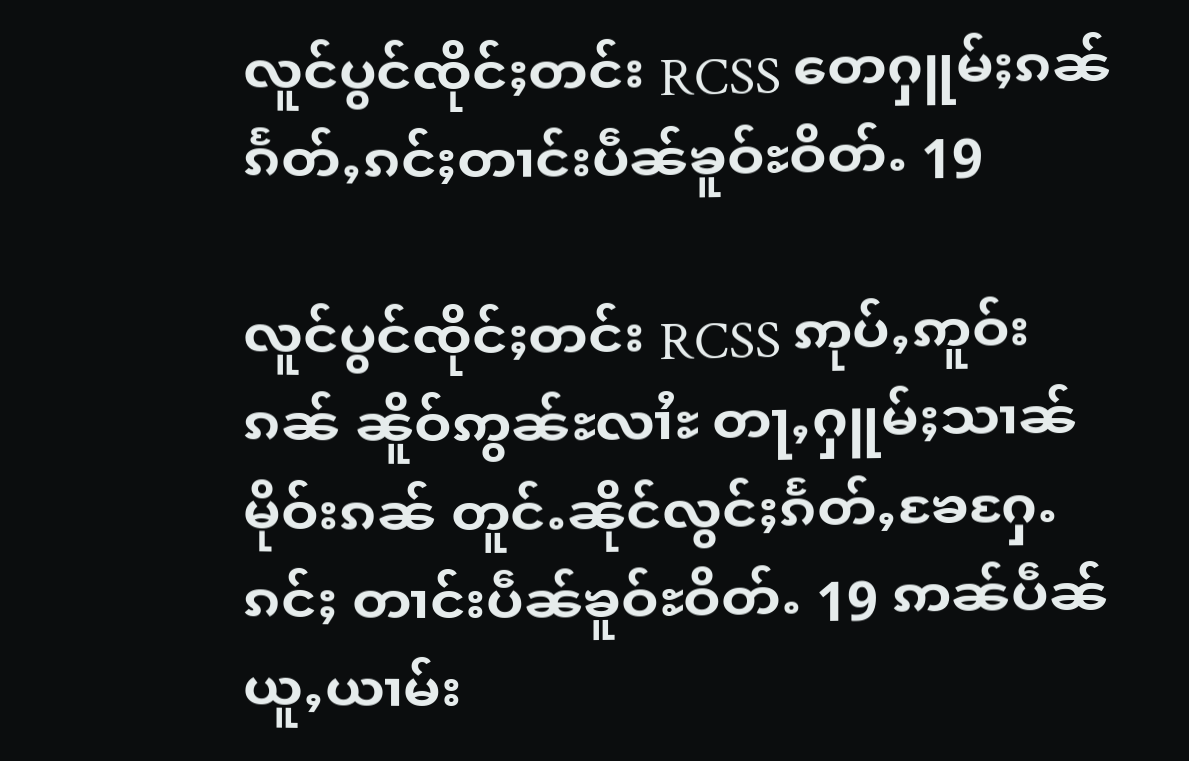လူင်ပွင်ၸိုင်ႈတင်း RCSS တေႁူမ်ႈၵၼ်ၵႅတ်ႇၵင်ႈတၢင်းပဵၼ်ၶူဝ်ႊဝိတ်ႉ 19

လူင်ပွင်ၸိုင်ႈတင်း RCSS ဢုပ်ႇဢူဝ်းၵၼ် ၼိူဝ်ဢွၼ်ႊလၢႆႊ တႃႇႁူမ်ႈသၢၼ်မိုဝ်းၵၼ် တူင်ႉၼိုင်လွင်ႈၵႅတ်ႇၶႄႁႄႉၵင်ႈ တၢင်းပဵၼ်ၶူဝ်ႊဝိတ်ႉ 19 ဢၼ်ပဵၼ်ယူႇယၢမ်း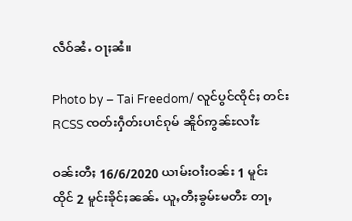လဵဝ်ၼႆႉ ဝႃႈၼႆ။

Photo by – Tai Freedom/ လူင်ပွင်ၸိုင်ႈ တင်း RCSS ၸတ်းႁဵတ်းပၢင်ၵုမ် ၼိူဝ်ဢွၼ်ႊလၢႆႊ

ဝၼ်းတီႈ 16/6/2020 ယၢမ်းဝၢႆးဝၼ်း 1 မူင်း ထိုင် 2 မူင်းၶိုင်ႈၼၼ်ႉ ယူႇတီႈၶွမ်ႊမတီႊ တႃႇ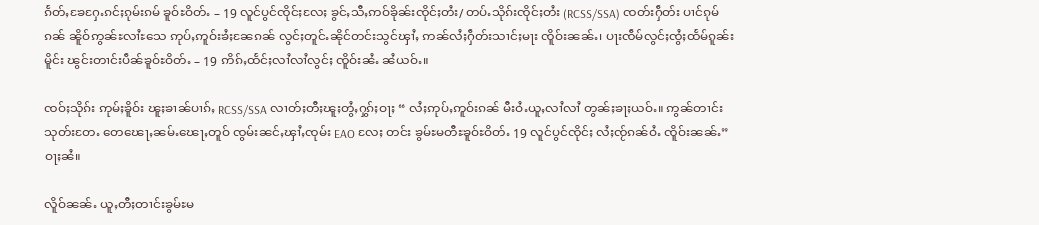ၵႅတ်ႇၶႄႁႄႉၵင်ႈၵုမ်းၵမ် ၶူဝ်ႊဝိတ်ႉ – 19 လူင်ပွင်ၸိုင်ႈလႄႈ ၶွင်ႇသီႇဢဝ်ၶိုၼ်းၸိုင်ႈတႆး/ တပ်ႉသိုၵ်းၸိုင်ႈတႆး (RCSS/SSA) ၸတ်းႁဵတ်း ပၢင်ၵုမ်ၵၼ် ၼိူဝ်ဢွၼ်ႊလၢႆႊသေ ဢုပ်ႇဢူဝ်းၶႆႈၼႄၵၼ် လွင်ႈတူင်ႉၼိုင်တင်းသွင်ၾၢႆႇ ဢၼ်လႆႈႁဵတ်းသၢင်ႈမႃး ၸိူဝ်းၼၼ်ႉ၊ ပႃးၸဵမ်လွင်ႈၸွႆႈထႅမ်ၵူၼ်းမိူင်း ၽွင်းတၢင်းပဵၼ်ၶူဝ်ႊဝိတ်ႉ – 19 ဢိၵ်ႇထႅင်ႈလၢႆလၢႆလွင်ႈ ၸိူဝ်းၼႆႉ ၼႆယဝ်ႉ။

ၸဝ်ႈသိုၵ်း ဢုမ်ႈၶိူဝ်း ၽူႈၶၢၼ်ပၢၵ်ႇ RCSS/SSA လၢတ်ႈတီႈၽူႈတွႆႇႁွၵ်ႈဝႃႈ “ လႆႈဢုပ်ႇဢူဝ်းၵၼ် မီးဝႆႉယူႇလၢႆလၢႆ တွၼ်ႈၶႃႈယဝ်ႉ။ ဢွၼ်တၢင်းသုတ်းတႄႉ တေၽေႃႇၼမ်ႉၽေႃႇတူဝ် ၸွမ်းၼင်ႇၾၢႆႇၸုမ်း EAO လႄႈ တင်း ၶွမ်ႊမတီႊၶူဝ်ႊဝိတ်ႉ 19 လူင်ပွင်ၸိုင်ႈ လႆႈၸႂ်ၵၼ်ဝႆႉ ၸိူဝ်းၼၼ်ႉ” ဝႃႈၼႆ။

လိူဝ်ၼၼ်ႉ ယူႇတီႈတၢင်းၶွမ်ႊမ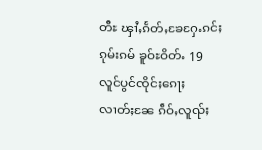တီႊ ၾၢႆႇၵႅတ်ႇၶႄႁႄႉၵင်ႈၵုမ်းၵမ် ၶူဝ်ႊဝိတ်ႉ 19 လူင်ပွင်ၸိုင်ႈၵေႃႈ လၢတ်ႈၼႄ ၵဵဝ်ႇလူၺ်ႈ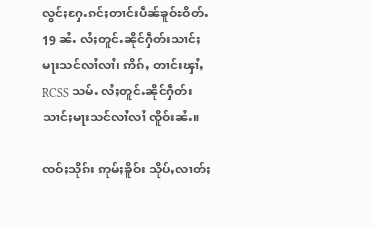လွင်ႈႁႄႉၵင်ႈတၢင်းပဵၼ်ၶူဝ်ႊဝိတ်ႉ 19 ၼႆႉ လႆႈတူင်ႉၼိုင်ႁဵတ်းသၢင်ႈမႃးသင်လၢႆလၢႆ၊ ဢိၵ်ႇ တၢင်းၾၢႆႇ RCSS သမ်ႉ လႆႈတူင်ႉၼိုင်ႁဵတ်းသၢင်ႈမႃးသင်လၢႆလၢႆ ၸိူဝ်းၼႆႉ။

ၸဝ်ႈသိုၵ်း ဢုမ်ႈၶိူဝ်း သိုပ်ႇလၢတ်ႈ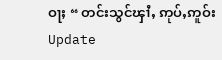ဝႃႈ “ တင်းသွင်ၾၢႆႇ ဢုပ်ႇဢူဝ်း Update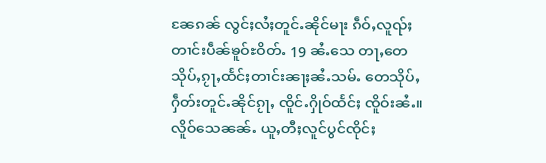ၼႄၵၼ် လွင်ႈလႆႈတူင်ႉၼိုင်မႃး ၵဵဝ်ႇလူၺ်ႈတၢင်းပဵၼ်ၶူဝ်ႊဝိတ်ႉ 19 ၼႆႉသေ တႃႇတေသိုပ်ႇၵႂႃႇထႅင်ႈတၢင်းၼႃႈၼႆႉသမ်ႉ တေသိုပ်ႇႁဵတ်းတူင်ႉၼိုင်ၵႂႃႇ ၸိူင်ႉႁိုဝ်ထႅင်ႈ ၸိူဝ်းၼႆႉ။ လိူဝ်သေၼၼ်ႉ ယူႇတီႈလူင်ပွင်ၸိုင်ႈ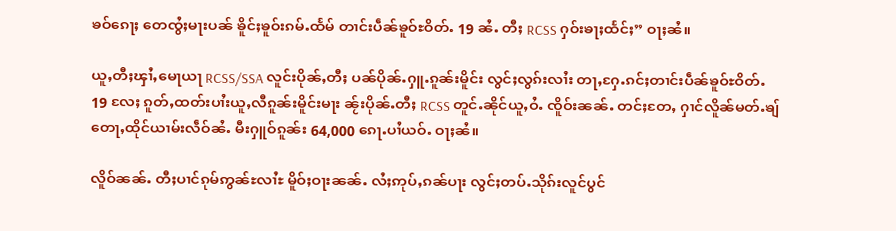ၶဝ်ၵေႃႈ တေၸွႆႈမႃးပၼ် ၶိူင်ႈၶူဝ်းၵမ်ႉထႅမ် တၢင်းပဵၼ်ၶူဝ်ႊဝိတ်ႉ 19 ၼႆႉ တီႈ RCSS ႁဝ်းၶႃႈထႅင်ႈ” ဝႃႈၼႆ။

ယူႇတီႈၾၢႆႇမေႃယႃ RCSS/SSA လူင်းပိုၼ်ႇတီႈ ပၼ်ပိုၼ်ႉႁူႉၵူၼ်းမိူင်း လွင်ႈလွၵ်းလၢႆး တႃႇႁႄႉၵင်ႈတၢင်းပဵၼ်ၶူဝ်ႊဝိတ်ႉ 19 လႄႈ ၵူတ်ႇထတ်းပၢႆးယူႇလီၵူၼ်းမိူင်းမႃး ၼႂ်းပိုၼ်ႉတီႈ RCSS တူင်ႉၼိုင်ယူႇဝႆႉ ၸိူဝ်းၼၼ်ႉ တင်ႈတႄႇ ႁၢင်လိူၼ်မတ်ႉၶျ် တေႃႇထိုင်ယၢမ်းလဵဝ်ၼႆႉ မီးႁူဝ်ၵူၼ်း 64,000 ၵေႃႉပၢႆယဝ်ႉ ဝႃႈၼႆ။

လိူဝ်ၼၼ်ႉ တီႈပၢင်ၵုမ်ဢွၼ်ႊလၢႆႊ မိူဝ်ႈဝႃးၼၼ်ႉ လႆႈဢုပ်ႇၵၼ်ပႃး လွင်ႈတပ်ႉသိုၵ်းလူင်ပွင်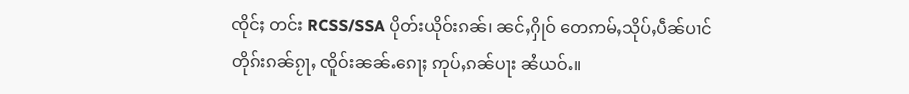ၸိုင်ႈ တင်း RCSS/SSA ပိုတ်းယိုဝ်းၵၼ်၊ ၼင်ႇႁိုဝ် တေဢမ်ႇသိုပ်ႇပဵၼ်ပၢင်တိုၵ်းၵၼ်ၵႂႃႇ ၸိူဝ်းၼၼ်ႉၵေႃႈ ဢုပ်ႇၵၼ်ပႃး ၼႆယဝ်ႉ။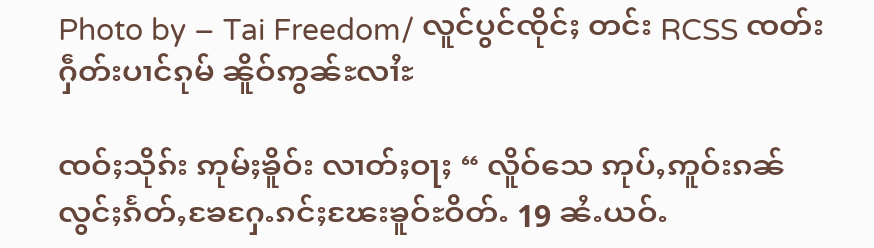Photo by – Tai Freedom/ လူင်ပွင်ၸိုင်ႈ တင်း RCSS ၸတ်းႁဵတ်းပၢင်ၵုမ် ၼိူဝ်ဢွၼ်ႊလၢႆႊ

ၸဝ်ႈသိုၵ်း ဢုမ်ႈၶိူဝ်း လၢတ်ႈဝႃႈ “ လိူဝ်သေ ဢုပ်ႇဢူဝ်းၵၼ် လွင်ႈၵႅတ်ႇၶႄႁႄႉၵင်ႈၽႄးၶူဝ်ႊဝိတ်ႉ 19 ၼႆႉယဝ်ႉ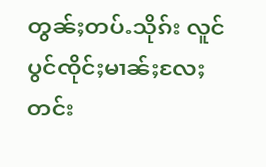တွၼ်ႈတပ်ႉသိုၵ်း လူင်ပွင်ၸိုင်ႈမၢၼ်ႈလႄႈတင်း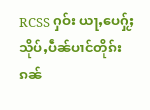RCSS ႁဝ်း ယႃႇပေႁႂ်ႈသိုပ်ႇပဵၼ်ပၢင်တိုၵ်းၵၼ်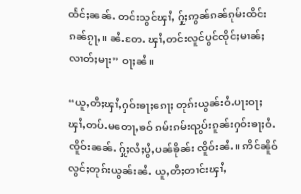ထႅင်ႈၼၼ်ႉ တင်းသွင်ၾၢႆႇ ႁႂ်ႈဢွၼ်ၵၼ်ၵုမ်းထိင်းၵၼ်ၵႂႃႇ။ ၼႆႉတႄႉ ၾၢႆႇတင်းလူင်ပွင်ၸိုင်ႈမၢၼ်ႈလၢတ်ႈမႃး” ဝႃႈၼႆ။

“ယူႇတီႈၾၢႆႇႁဝ်းၶႃႈၵေႃႈ တုၵ်းယွၼ်းဝႆႉပႃးဝႃႈ ၾၢႆႇတပ်ႉမတေႃႇၶဝ် ၵမ်းၵမ်းၺွပ်းၵူၼ်းႁဝ်းၶႃႈဝႆႉၸိူဝ်းၼၼ်ႉ ႁႂ်ႈလႆႈပွႆႇပၼ်ၶိုၼ်း ၸိူဝ်းၼႆႉ။ ဢိင်ၼိူဝ်လွင်ႈတုၵ်းယွၼ်းၼႆႉ ယူႇတီႈတၢင်းၾၢႆႇ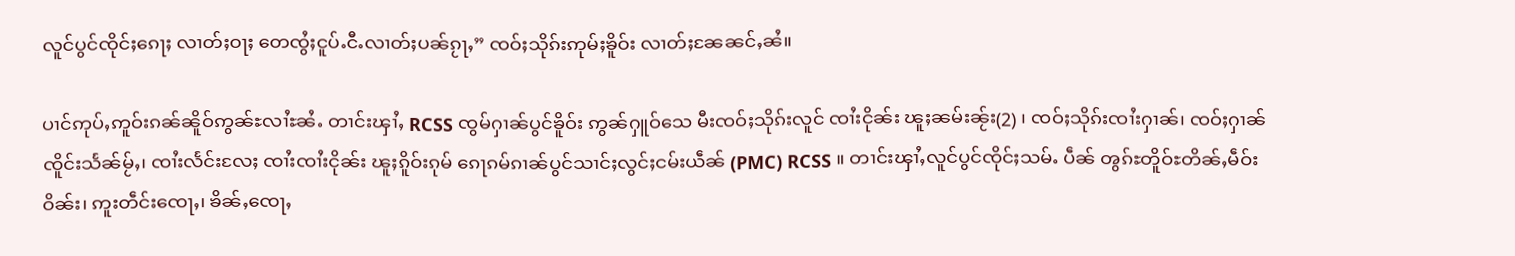လူင်ပွင်ၸိုင်ႈၵေႃႈ လၢတ်ႈဝႃႈ တေၸွႆႈငူပ်ႉငီႉလၢတ်ႈပၼ်ၵႂႃႇ” ၸဝ်ႈသိုၵ်းဢုမ်ႈၶိူဝ်း လၢတ်ႈၼႄၼင်ႇၼႆ။

ပၢင်ဢုပ်ႇဢူဝ်းၵၼ်ၼိူဝ်ဢွၼ်ႊလၢႆႊၼႆႉ တၢင်းၾၢႆႇ RCSS ၸွမ်ႁၢၼ်ပွင်ၶိူဝ်း ဢွၼ်ႁူဝ်သေ မီးၸဝ်ႈသိုၵ်းလူင် ၸၢႆးငိုၼ်း ၽူႈၼမ်းၼႂ်း(2) ၊ ၸဝ်ႈသိုၵ်းၸၢႆးႁၢၼ်၊ ၸဝ်ႈႁၢၼ်ၸိူင်းသႅၼ်မႂ်ႇ၊ ၸၢႆးလႅင်းလႄႈ ၸၢႆးၸၢႆးငိုၼ်း ၽူႈၵိူဝ်းၵုမ် ၵေႃၵမ်ၵၢၼ်ပွင်သၢင်ႈလွင်ႈငမ်းယဵၼ် (PMC) RCSS ။ တၢင်းၾၢႆႇလူင်ပွင်ၸိုင်ႈသမ်ႉ ပဵၼ် ၻွၵ်ႊတိူဝ်ႊတိၼ်ႇမဵဝ်းဝိၼ်း၊ ဢူးတဵင်းၸေႃႇ၊ ၶိၼ်ႇၸေႃႇ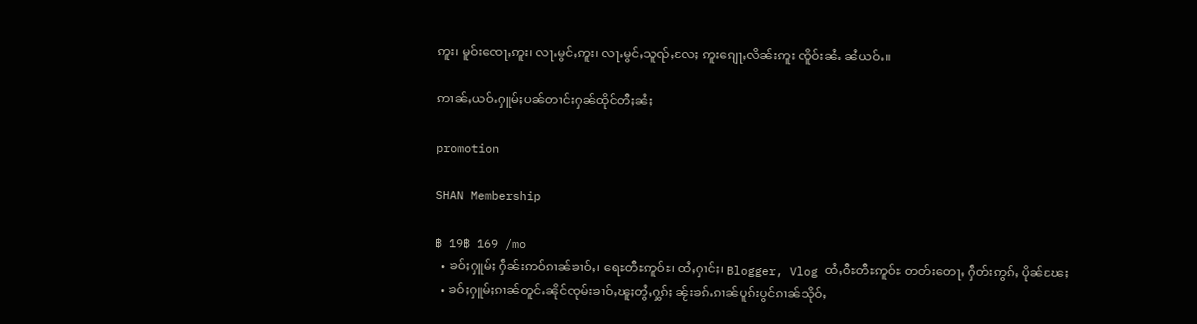ဢူး၊ မူဝ်းၸေႃႇဢူး၊ လႃႉမွင်ႇဢူး၊ လႃႉမွင်ႇသူၺ်ႇလႄႈ ဢူးၵျေႃႇလိၼ်းဢူး ၸိူဝ်းၼႆႉ ၼႆယဝ်ႉ။

ဢၢၼ်ႇယဝ်ႉႁူမ်ႈပၼ်တၢင်းႁၼ်ထိုင်တီႈၼႆႈ

promotion

SHAN Membership

฿ 19฿ 169 /mo
  • ၶဝ်ႈႁူမ်ႈ ႁဵၼ်းဢဝ်ၵၢၼ်ၶၢဝ်ႇ၊ ရေႊတီႊဢူဝ်ႊ၊ ထႆႇႁၢင်ႈ၊ Blogger, Vlog ထႆႇဝီႊတီႊဢူဝ်ႊ တတ်းတေႃႇ ႁဵတ်းဢွၵ်ႇ ပိုၼ်ၽႄႈ
  • ၶဝ်ႈႁူမ်ႈၵၢၼ်တူင်ႉၼိုင်ၸုမ်းၶၢဝ်ႇၽူႈတွႆႇႁွၵ်ႈ ၼႂ်းၶၵ်ႉၵၢၼ်ပူၵ်းပွင်ၵၢၼ်သိုဝ်ႇ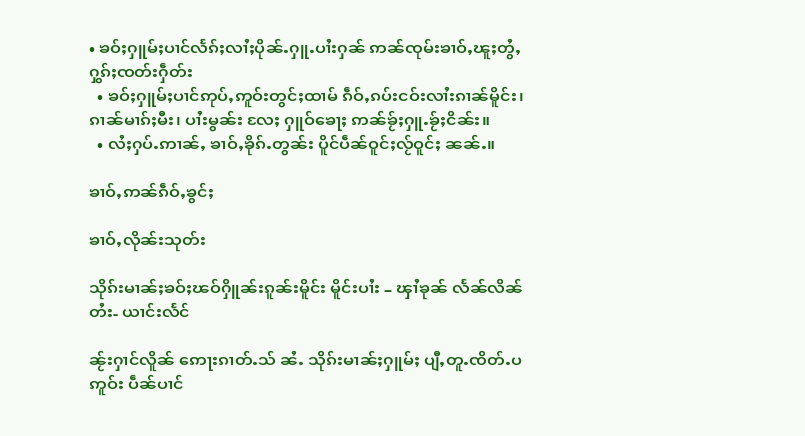• ၶဝ်ႈႁူမ်ႈပၢင်လႅၵ်ႈလၢႆႈပိုၼ်ႉႁူႉပၢႆးႁၼ် ဢၼ်ၸုမ်းၶၢဝ်ႇၽူႈတွႆႇႁွၵ်ႈၸတ်းႁဵတ်း
  • ၶဝ်ႈႁူမ်ႈပၢင်ဢုပ်ႇဢူဝ်းတွင်ႈထၢမ် ၵဵဝ်ႇၵပ်းငဝ်းလၢႆးၵၢၼ်မိူင်း၊ ၵၢၼ်မၢၵ်ႈမီး၊ ပၢႆးမွၼ်း လႄႈ ႁူဝ်ၶေႃႈ ဢၼ်ၶႂ်ႈႁူႉၶႂ်ႈငိၼ်း။
  • လႆႈႁပ်ႉဢၢၼ်ႇ ၶၢဝ်ႇၶိုၵ်ႉတွၼ်း ပိူင်ပဵၼ်ဝူင်ႈလႂ်ဝူင်ႈ ၼၼ်ႉ။

ၶၢဝ်ႇဢၼ်ၵဵဝ်ႇၶွင်ႈ

ၶၢဝ်ႇလိုၼ်းသုတ်း

သိုၵ်းမၢၼ်ႈၶဝ်ႈၽဝ်ႁိူၼ်းၵူၼ်းမိူင်း မိူင်းပၢႆး – ၾၢႆၶုၼ် လႅၼ်လိၼ်တႆး- ယၢင်းလႅင်

ၼႂ်းႁၢင်လိူၼ် ဢေႃးၵၢတ်ႉသ် ၼႆႉ သိုၵ်းမၢၼ်ႈႁူမ်ႈ ပျီႇတူႉၸိတ်ႉပဢူဝ်း ပဵၼ်ပၢင်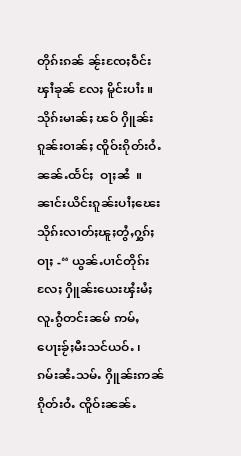တိုၵ်းၵၼ် ၼႂ်းၸႄႈဝဵင်းၾၢႆၶုၼ် လႄႈ မိူင်းပၢႆး ။ သိုၵ်းမၢၼ်ႈ ၽဝ် ႁိူၼ်းၵူၼ်းဝၢၼ်ႈ ၸိူဝ်းၵိုတ်းဝႆႉၼၼ်ႉထႅင်ႈ  ဝႃႈၼႆ  ။ ၼၢင်းယိင်းၵူၼ်းပၢႆႈၽေးသိုၵ်းလၢတ်ႈၽူႈတွႆႇႁွၵ်ႈဝႃႈ -“ ယွၼ်ႉပၢင်တိုၵ်းလႄႈ ႁိူၼ်းယေးၾႆးမႆႈလူႉၵွႆတင်းၼမ် ဢမ်ႇပေႃးၶႂ်ႈမီးသင်ယဝ်ႉ ၊ ၵမ်းၼႆႉသမ်ႉ ႁိူၼ်းဢၼ်ၵိုတ်းဝႆႉ ၸိူဝ်းၼၼ်ႉ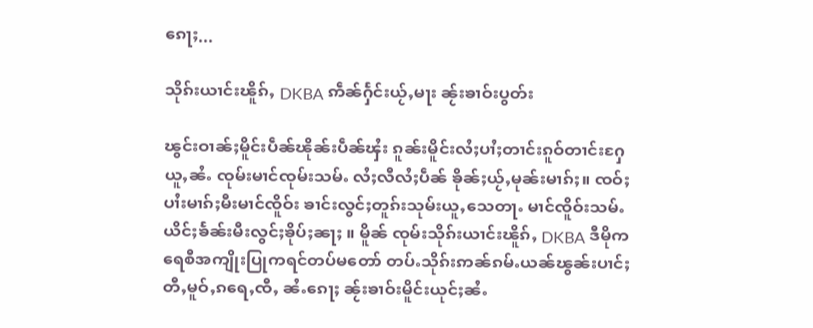ၵေႃႈ...

သိုၵ်းယၢင်းၽိူၵ်ႇ DKBA ဢဵၼ်ႁႅင်းယႂ်ႇမႃး ၼႂ်းၶၢဝ်းပွတ်း

ၽွင်းဝၢၼ်ႈမိူင်းပဵၼ်ၽိုၼ်းပဵၼ်ၾႆး ၵူၼ်းမိူင်းလႆႈပၢႆႈတၢင်းၵူဝ်တၢင်းႁႄယူႇၼႆႉ ၸုမ်းမၢင်ၸုမ်းသမ်ႉ လႆႈလီလႆႈပဵၼ် ၶိုၼ်ႈယႂ်ႇမုၼ်းမၢၵ်ႈ။ ၸဝ်ႈပၢႆးမၢၵ်ႈမီးမၢင်ၸိူဝ်း ၶၢင်းလွင်ႈတူၵ်းသုမ်းယူႇသေတႃႉ မၢင်ၸိူဝ်းသမ်ႉ ယိင်ႈၶႅၼ်းမီးလွင်ႈၶိုပ်ႈၼႃႈ ။ မိူၼ် ၸုမ်းသိုၵ်းယၢင်းၽိူၵ်ႇ DKBA ဒီမိုကရေစီအကျိုးပြုကရင်တပ်မတော် တပ်ႉသိုၵ်းဢၼ်ၵမ်ႉယၼ်ၽွၼ်းပၢင်ႈတီႇမူဝ်ႇၵရေႇၸီႇ ၼႆႉၵေႃႈ ၼႂ်းၶၢဝ်းမိူင်းယုင်ႈၼႆႉ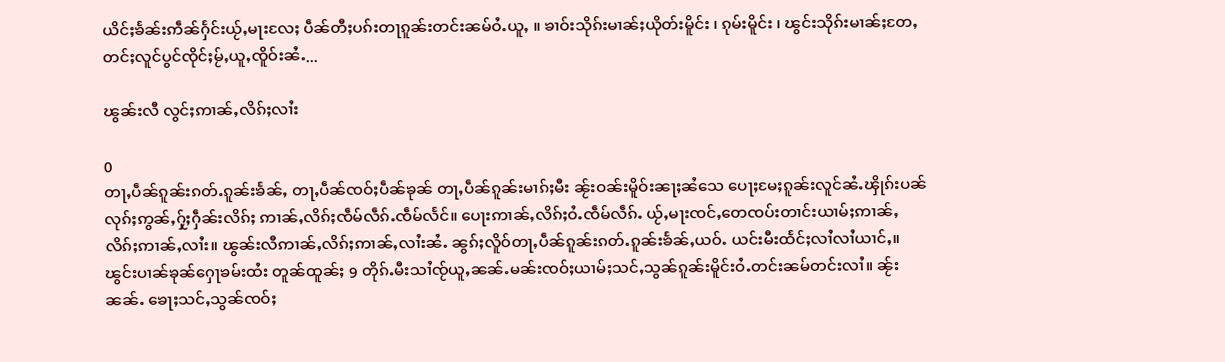ယိင်ႈၶႅၼ်းဢဵၼ်ႁႅင်းယႂ်ႇမႃးလႄႈ ပဵၼ်တီႈပၵ်းတႃၵူၼ်းတင်းၼမ်ဝႆႉယူႇ ။ ၶၢဝ်းသိုၵ်းမၢၼ်ႈယိုတ်းမိူင်း ၊ ၵုမ်းမိူင်း ၊ ၽွင်းသိုၵ်းမၢၼ်ႈတႄႇတင်ႈလူင်ပွင်ၸိုင်ႈမႂ်ႇယူႇၸိူဝ်းၼႆႉ...

ၽွၼ်းလီ လွင်ႈဢၢၼ်ႇလိၵ်ႈလၢႆး

0
တႃႇပဵၼ်ၵူၼ်းၵတ်ႉၵူၼ်းၶႅၼ်ႇ တႃႇပဵၼ်ၸဝ်ႈပဵၼ်ၶုၼ် တႃႇပဵၼ်ၵူၼ်းမၢၵ်ႈမီး ၼႂ်းဝၼ်းမိူဝ်းၼႃႈၼႆသေ ပေႃႈမႄႈၵူၼ်းလူင်ၼႆႉၾိုၵ်းပၼ်လုၵ်ႈဢွၼ်ႇႁႂ်ႈႁဵၼ်းလိၵ်ႈ ဢၢၼ်ႇလိၵ်ႈၸဵမ်လဵၵ်ႉၸဵမ်လႅင်။ ပေႃးဢၢၼ်ႇလိၵ်ႈဝႆႉၸဵမ်လဵၵ်ႉ ယႂ်ႇမႃးၸင်ႇတေၸပ်းတၢင်းယၢမ်ႈဢၢၼ်ႇလိၵ်ႈဢၢၼ်ႇလၢႆး။ ၽွၼ်းလီဢၢၼ်ႇလိၵ်ႈဢၢၼ်ႇလၢႆးၼႆႉ ၼွၵ်ႈလိူဝ်တႃႇပဵၼ်ၵူၼ်းၵတ်ႉၵူၼ်းၶႅၼ်ႇယဝ်ႉ ယင်းမီးထႅင်ႈလၢႆလၢႆယၢင်ႇ။ ၽွင်းပၢၼ်ၶုၼ်ႁေႃၶမ်းထႆး တူၼ်ထူၼ်ႈ 9 တိုၵ်ႉမီးသၢႆၸႂ်ယူႇၼၼ်ႉမၼ်းၸဝ်ႈယၢမ်ႈသင်ႇသွၼ်ၵူၼ်းမိူင်းဝႆႉတင်းၼမ်တင်းလၢႆ။ ၼႂ်းၼၼ်ႉ ၶေႃႈသင်ႇသွၼ်ၸဝ်ႈ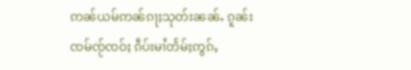ဢၼ်ယမ်ဢၼ်ၵႃႈသုတ်းၼၼ်ႉ ၵူၼ်းၸမ်ၸႂ်ၸဝ်ႈ ၵဵပ်းမၢႆတႅမ်ႈဢွၵ်ႇ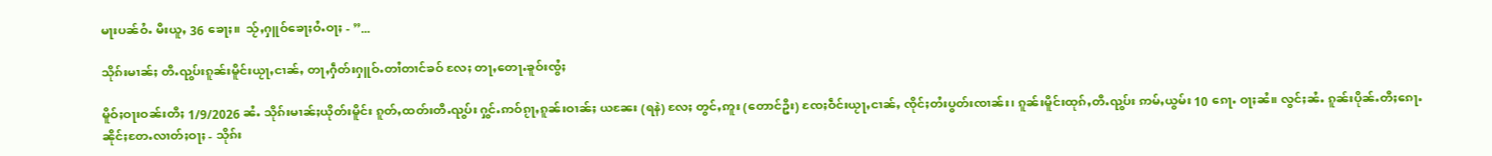မႃးပၼ်ဝႆႉ မီးယူႇ 36 ၶေႃႈ။  သႂ်ႇႁူဝ်ၶေႃႈဝႆႉဝႃႈ - ”...

သိုၵ်းမၢၼ်ႈ တီႉၺွပ်းၵူၼ်းမိူင်းယႂႃႇငၢၼ်ႇ တႃႇႁဵတ်းႁူဝ်ႉတၢႆတၢင်ၶဝ် လႄႈ တႃႇတေႃႉၶူဝ်းၸွႆႈ

မိူဝ်ႈဝႃးဝၼ်းတီႈ 1/9/2026 ၼႆႉ သိုၵ်းမၢၼ်ႈယိုတ်းမိူင်း ၵူတ်ႇထတ်းတီႉၺွပ်း ႁွင်ႉဢဝ်ၵႂႃႇၵူၼ်းဝၢၼ်ႈ ယၼႄး (ရနဲ) လႄႈ တွင်ႇဢူး (တောင်ဦး) ၸႄႈဝဵင်းယႂႃႇငၢၼ်ႇ ၸိုင်ႈတႆးပွတ်းၸၢၼ်း၊ ၵူၼ်းမိူင်းထုၵ်ႇတီႉၺွပ်း ဢမ်ႇယွမ်း 10 ၵေႃႉ ဝႃႈၼႆ။ လွင်ႈၼႆႉ ၵူၼ်းပိုၼ်ႉတီႈၵေႃႉၼိုင်ႈတႄႉလၢတ်ႈဝႃႈ - သိုၵ်း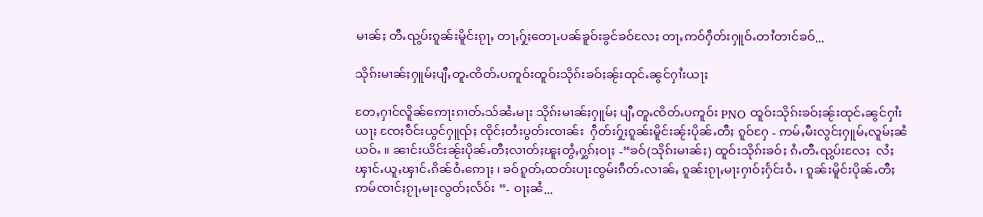မၢၼ်ႈ တီႉၺွပ်းၵူၼ်းမိူင်းၵႂႃႇ တႃႇႁႂ်ႈတေႃႉပၼ်ၶူဝ်းၶွင်ၶဝ်လႄႈ တႃႇဢဝ်ႁဵတ်းႁူဝ်ႉတၢႆတၢင်ၶဝ်...

သိုၵ်းမၢၼ်ႈႁူမ်ႈပျီႇတူႉၸိတ်ႉပဢူဝ်းထူဝ်းသိုၵ်းၶဝ်ႈၼႂ်းထုင်ႉၼွင်ႁၢႆးယႃႈ

တႄႇႁၢင်လိူၼ်ဢေႃးၵၢတ်ႉသ်ၼႆႉမႃး သိုၵ်းမၢၼ်ႈႁူမ်ႈ ပျီႇတူႉၸိတ်ႉပဢူဝ်း PNO ထူဝ်းသိုၵ်းၶဝ်ႈၼႂ်းထုင်ႉၼွင်ႁၢႆးယႃႈ ၸႄႈဝဵင်းယွင်ႁူၺ်ႈ ၸိုင်ႈတႆးပွတ်းၸၢၼ်း  ႁဵတ်းႁႂ်ႈၵူၼ်းမိူင်းၼႂ်းပိုၼ်ႉတီႈ ၵူဝ်ႁႄ - ဢမ်ႇမီးလွင်ႈႁူမ်ႇလူမ်ႈၼႆယဝ်ႉ ။ ၼၢင်းယိင်းၼႂ်းပိုၼ်ႉတီႈလၢတ်ႈၽူႈတွႆႇႁွၵ်ႈဝႃႈ -“ၶဝ်(သိုၵ်းမၢၼ်ႈ) ထူဝ်းသိုၵ်းၶဝ်ႈ ၵႆႉတီႉၺွပ်းလႄႈ  လႆႈၾၢင်ႉယူႇၾၢင်ႉၵိၼ်ဝႆႉဢေႃႈ ၊ ၶဝ်ၵူတ်ႇထတ်းပႃးၸွမ်းၵဵတ်ႉလၢၼ်ႇ ၵူၼ်းၵႂႃႇမႃးႁၢဝ်ႈႁႅင်းဝႆႉ ၊ ၵူၼ်းမိူင်းပိုၼ်ႉတီႈ ဢမ်ၸၢင်ႈၵႂႃႇမႃးလွတ်ႈလႅဝ်း ”- ဝႃႈၼႆ...